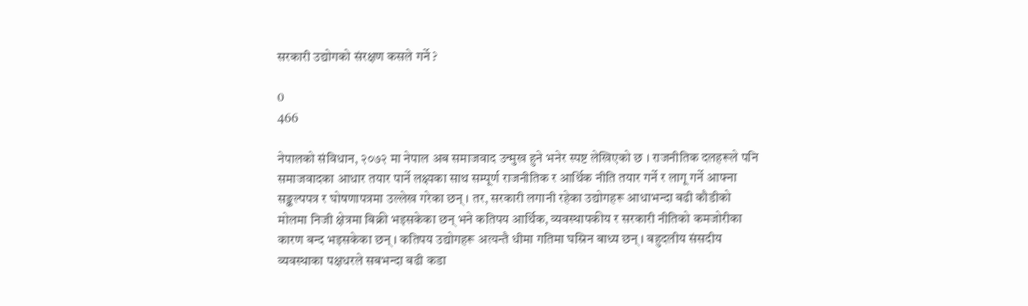सरकारी उद्योगको संरक्षण कसले गर्ने ?

0
466

नेपालको संविधान, २०७२ मा नेपाल अब समाजवाद उन्मुख हुने भनेर स्पष्ट लेखिएको छ । राजनीतिक दलहरूले पनि समाजवादका आधार तयार पार्ने लक्ष्यका साथ सम्पूर्ण राजनीतिक र आर्थिक नीति तयार गर्ने र लागू गर्ने आफ्ना सङ्कल्पपत्र र घोषणापत्रमा उल्लेख गरेका छन् । तर, सरकारी लगानी रहेका उद्योगहरू आधाभन्दा बढी कौडीको मोलमा निजी क्षेत्रमा बिक्री भइसकेका छन् भने कतिपय आर्थिक, व्यवस्थापकीय र सरकारी नीतिको कमजोरीका कारण बन्द भइसकेका छन् । कतिपय उद्योगहरू अत्यन्तै धीमा गतिमा घस्रिन बाध्य छन् । बहुदलीय संसदीय व्यवस्थाका पक्षधरले सबभन्दा बढी कडा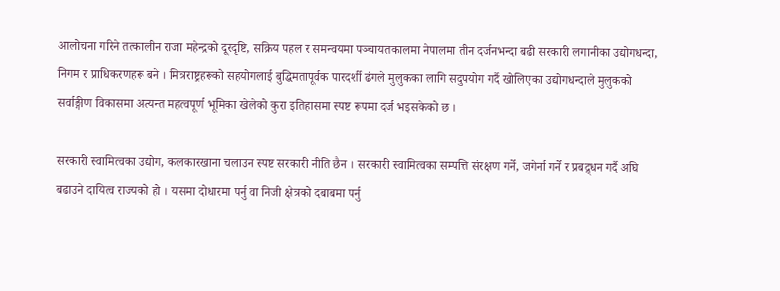आलोचना गरिने तत्कालीन राजा महेन्द्रको दूरदृष्टि, सक्रिय पहल र समन्वयमा पञ्चायतकालमा नेपालमा तीन दर्जनभन्दा बढी सरकारी लगानीका उद्योगधन्दा, निगम र प्राधिकरणहरू बने । मित्रराष्ट्रहरूको सहयोगलाई बुद्धिमतापूर्वक पारदर्शी ढंगले मुलुकका लागि सदुपयोग गर्दै खोलिएका उद्योगधन्दाले मुलुकको सर्वाङ्गीण विकासमा अत्यन्त महत्वपूर्ण भूमिका खेलेको कुरा इतिहासमा स्पष्ट रूपमा दर्ज भइसकेको छ ।

सरकारी स्वामित्वका उद्योग, कलकारखाना चलाउन स्पष्ट सरकारी नीति छैन । सरकारी स्वामित्वका सम्पत्ति संरक्षण गर्ने, जगेर्ना गर्ने र प्रबद्र्धन गर्दै अघि बढाउने दायित्व राज्यको हो । यसमा दोधारमा पर्नु वा निजी क्षेत्रको दबाबमा पर्नु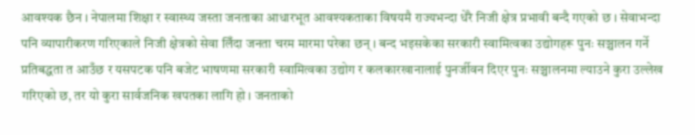आवश्यक छैन । नेपालमा शिक्षा र स्वास्थ्य जस्ता जनताका आधारभूत आवश्यकताका विषयमै राज्यभन्दा धेरै निजी क्षेत्र प्रभावी बन्दै गएको छ । सेवाभन्दा पनि व्यापारीकरण गरिएकाले निजी क्षेत्रको सेवा लिँदा जनता चरम मारमा परेका छन् । बन्द भइसकेका सरकारी स्वामित्वका उद्योगहरू पुनः सञ्चालन गर्ने प्रतिबद्धता त आउँछ र यसपटक पनि बजेट भाषणमा सरकारी स्वामित्वका उद्योग र कलकारखानालाई पुनर्जीवन दिएर पुनः सञ्चालनमा ल्याउने कुरा उल्लेख गरिएको छ, तर यो कुरा सार्वजनिक खपतका लागि हो । जनताको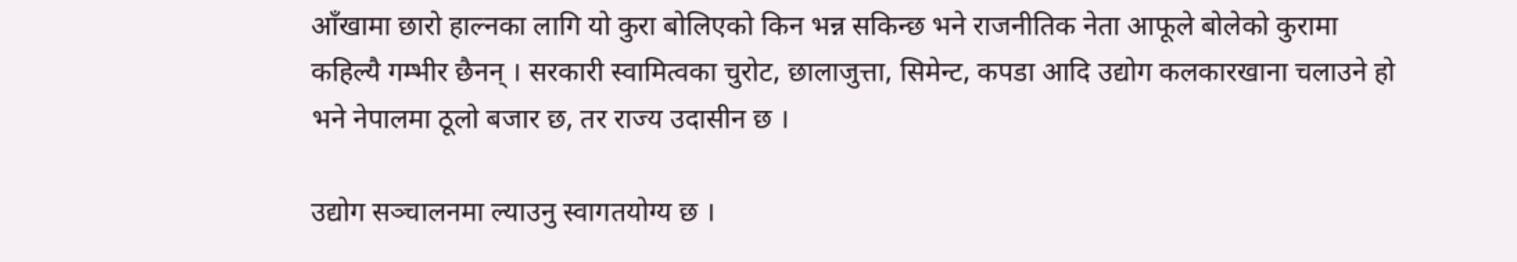आँखामा छारो हाल्नका लागि यो कुरा बोलिएको किन भन्न सकिन्छ भने राजनीतिक नेता आफूले बोलेको कुरामा कहिल्यै गम्भीर छैनन् । सरकारी स्वामित्वका चुरोट, छालाजुत्ता, सिमेन्ट, कपडा आदि उद्योग कलकारखाना चलाउने हो भने नेपालमा ठूलो बजार छ, तर राज्य उदासीन छ ।

उद्योग सञ्चालनमा ल्याउनु स्वागतयोग्य छ ।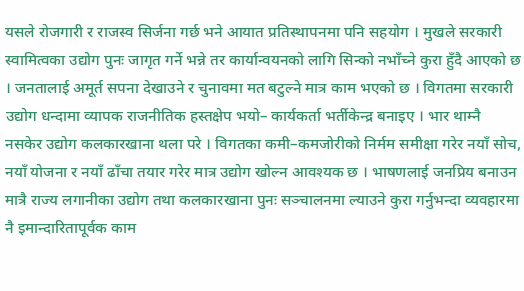यसले रोजगारी र राजस्व सिर्जना गर्छ भने आयात प्रतिस्थापनमा पनि सहयोग । मुखले सरकारी स्वामित्वका उद्योग पुनः जागृत गर्ने भन्ने तर कार्यान्वयनको लागि सिन्को नभाँच्ने कुरा हुँदै आएको छ । जनतालाई अमूर्त सपना देखाउने र चुनावमा मत बटुल्ने मात्र काम भएको छ । विगतमा सरकारी उद्योग धन्दामा व्यापक राजनीतिक हस्तक्षेप भयो– कार्यकर्ता भर्तीकेन्द्र बनाइए । भार थाम्नै नसकेर उद्योग कलकारखाना थला परे । विगतका कमी–कमजोरीको निर्मम समीक्षा गरेर नयाँ सोच, नयाँ योजना र नयाँ ढाँचा तयार गरेर मात्र उद्योग खोल्न आवश्यक छ । भाषणलाई जनप्रिय बनाउन मात्रै राज्य लगानीका उद्योग तथा कलकारखाना पुनः सञ्चालनमा ल्याउने कुरा गर्नुभन्दा व्यवहारमा नै इमान्दारितापूर्वक काम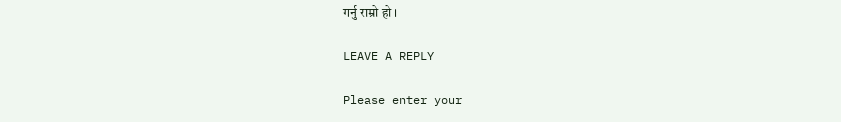गर्नु राम्रो हो ।

LEAVE A REPLY

Please enter your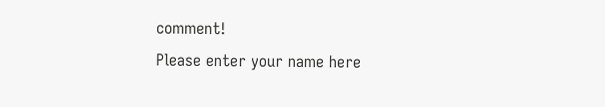comment!
Please enter your name here